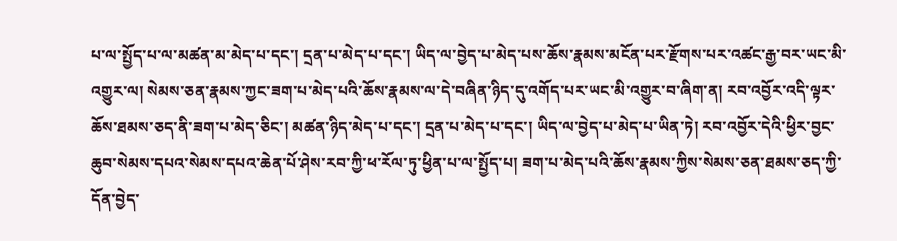པ་ལ་སྤྱོད་པ་ལ་མཚན་མ་མེད་པ་དང་། དྲན་པ་མེད་པ་དང་། ཡིད་ལ་བྱེད་པ་མེད་པས་ཆོས་རྣམས་མངོན་པར་རྫོགས་པར་འཚང་རྒྱ་བར་ཡང་མི་འགྱུར་ལ། སེམས་ཅན་རྣམས་ཀྱང་ཟག་པ་མེད་པའི་ཆོས་རྣམས་ལ་དེ་བཞིན་ཉིད་དུ་འགོད་པར་ཡང་མི་འགྱུར་བ་ཞིག་ན། རབ་འབྱོར་འདི་ལྟར་ཆོས་ཐམས་ཅད་ནི་ཟག་པ་མེད་ཅིང་། མཚན་ཉིད་མེད་པ་དང་། དྲན་པ་མེད་པ་དང་། ཡིད་ལ་བྱེད་པ་མེད་པ་ཡིན་ཏེ། རབ་འབྱོར་དེའི་ཕྱིར་བྱང་ཆུབ་སེམས་དཔའ་སེམས་དཔའ་ཆེན་པོ་ཤེས་རབ་ཀྱི་ཕ་རོལ་ཏུ་ཕྱིན་པ་ལ་སྤྱོད་པ། ཟག་པ་མེད་པའི་ཆོས་རྣམས་ཀྱིས་སེམས་ཅན་ཐམས་ཅད་ཀྱི་དོན་བྱེད་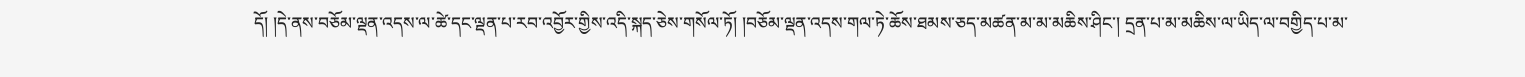དོ། །དེ་ནས་བཅོམ་ལྡན་འདས་ལ་ཚེ་དང་ལྡན་པ་རབ་འབྱོར་གྱིས་འདི་སྐད་ཅེས་གསོལ་ཏོ། །བཅོམ་ལྡན་འདས་གལ་ཏེ་ཆོས་ཐམས་ཅད་མཚན་མ་མ་མཆིས་ཤིང་། དྲན་པ་མ་མཆིས་ལ་ཡིད་ལ་བགྱིད་པ་མ་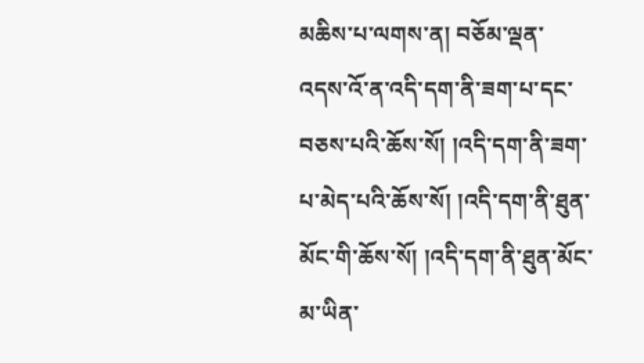མཆིས་པ་ལགས་ན། བཅོམ་ལྡན་འདས་འོ་ན་འདི་དག་ནི་ཟག་པ་དང་བཅས་པའི་ཆོས་སོ། །འདི་དག་ནི་ཟག་པ་མེད་པའི་ཆོས་སོ། །འདི་དག་ནི་ཐུན་མོང་གི་ཆོས་སོ། །འདི་དག་ནི་ཐུན་མོང་མ་ཡིན་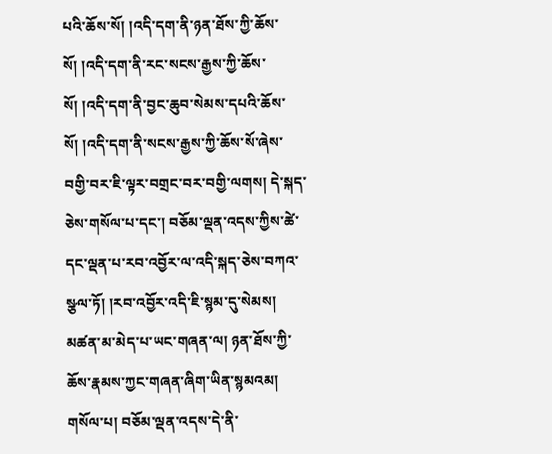པའི་ཆོས་སོ། །འདི་དག་ནི་ཉན་ཐོས་ཀྱི་ཆོས་སོ། །འདི་དག་ནི་རང་སངས་རྒྱས་ཀྱི་ཆོས་སོ། །འདི་དག་ནི་བྱང་ཆུབ་སེམས་དཔའི་ཆོས་སོ། །འདི་དག་ནི་སངས་རྒྱས་ཀྱི་ཆོས་སོ་ཞེས་བགྱི་བར་ཇི་ལྟར་བགྲང་བར་བགྱི་ལགས། དེ་སྐད་ཅེས་གསོལ་པ་དང་། བཅོམ་ལྡན་འདས་ཀྱིས་ཚེ་དང་ལྡན་པ་རབ་འབྱོར་ལ་འདི་སྐད་ཅེས་བཀའ་སྩལ་ཏོ། །རབ་འབྱོར་འདི་ཇི་སྙམ་དུ་སེམས། མཚན་མ་མེད་པ་ཡང་གཞན་ལ། ཉན་ཐོས་ཀྱི་ཆོས་རྣམས་ཀྱང་གཞན་ཞིག་ཡིན་སྙམའམ། གསོལ་པ། བཅོམ་ལྡན་འདས་དེ་ནི་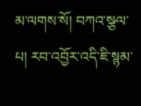མ་ལགས་སོ། བཀའ་སྩལ་པ། རབ་འབྱོར་འདི་ཇི་སྙམ་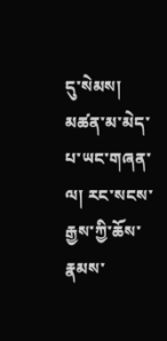དུ་སེམས། མཚན་མ་མེད་པ་ཡང་གཞན་ལ། རང་སངས་རྒྱས་ཀྱི་ཆོས་རྣམས་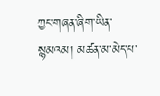ཀྱང་གཞན་ཞིག་ཡིན་སྙམའམ། མཚན་མ་མེད་པ་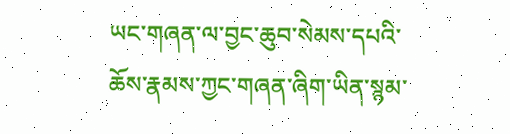ཡང་གཞན་ལ་བྱང་ཆུབ་སེམས་དཔའི་ཆོས་རྣམས་ཀྱང་གཞན་ཞིག་ཡིན་སྙམ་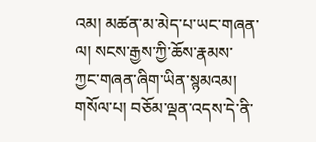འམ། མཚན་མ་མེད་པ་ཡང་གཞན་ལ། སངས་རྒྱས་ཀྱི་ཆོས་རྣམས་ཀྱང་གཞན་ཞིག་ཡིན་སྙམའམ། གསོལ་པ། བཅོམ་ལྡན་འདས་དེ་ནི་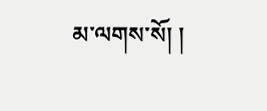མ་ལགས་སོ། །